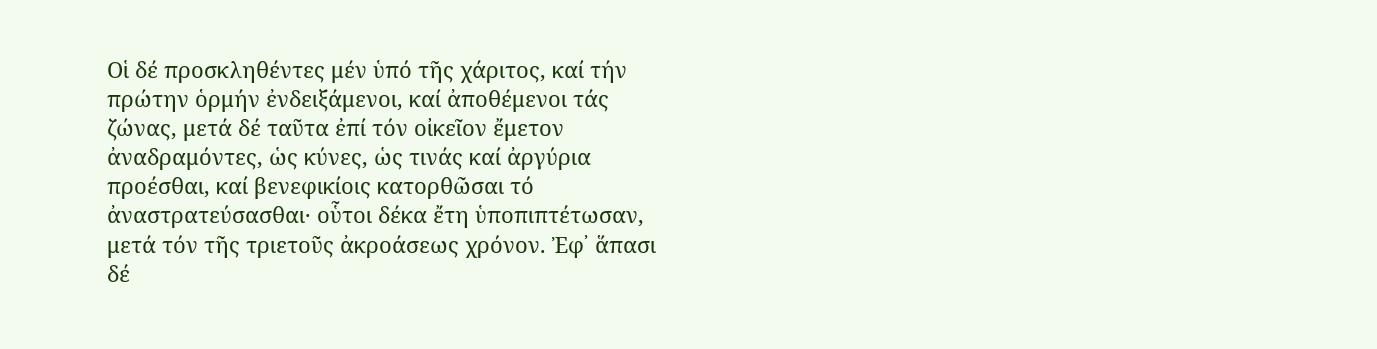Οἱ δέ προσκληθέντες μέν ὑπό τῆς χάριτος, καί τήν πρώτην ὁρμήν ἐνδειξάμενοι, καί ἀποθέμενοι τάς ζώνας, μετά δέ ταῦτα ἐπί τόν οἰκεῖον ἔμετον ἀναδραμόντες, ὡς κύνες, ὡς τινάς καί ἀργύρια προέσθαι, καί βενεφικίοις κατορθῶσαι τό ἀναστρατεύσασθαι· οὗτοι δέκα ἔτη ὑποπιπτέτωσαν, μετά τόν τῆς τριετοῦς ἀκροάσεως χρόνον. Ἐφ᾿ ἅπασι δέ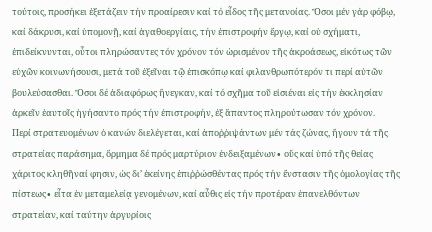τούτοις, προσήκει ἐξετάζειν τήν προαίρεσιν καί τό εἶδος τῆς μετανοίας. Ὅσοι μέν γάρ φόβῳ, καί δάκρυσι, καί ὑπομονῇ, καί ἀγαθοεργίαις, τήν ἐπιστροφήν ἔργῳ, καί οὐ σχήματι, ἐπιδείκνυνται, οὗτοι πληρώσαντες τόν χρόνον τόν ὡρισμένον τῆς ἀκροάσεως, εἰκότως τῶν εὐχῶν κοινωνήσουσι, μετά τοῦ ἐξεῖναι τῷ ἐπισκόπῳ καί φιλανθρωπότερόν τι περί αὐτῶν βουλεύσασθαι. Ὅσοι δέ ἀδιαφόρως ἤνεγκαν, καί τό σχῆμα τοῦ εἰσιέναι εἰς τήν ἐκκλησίαν ἀρκεῖν ἑαυτοῖς ἡγήσαντο πρός τήν ἐπιστροφήν, ἐξ ἅπαντος πληρούτωσαν τόν χρόνον.
Περί στρατευομένων ὁ κανών διελέγεται, καί ἀποῤῥιψάντων μέν τάς ζώνας, ἤγουν τά τῆς στρατείας παράσημα, ὅρμημα δέ πρός μαρτύριον ἐνδειξαμένων∙ οὕς καί ὑπό τῆς θείας χάριτος κληθῆναί φησιν, ὡς δι’ ἐκείνης ἐπιῤῥώσθέντας πρός τήν ἔνστασιν τῆς ὁμολογίας τῆς πίστεως∙ εἶτα ἐν μεταμελείᾳ γενομένων, καί αὖθις εἰς τήν προτέραν ἐπανελθόντων στρατείαν, καί ταύτην ἀργυρίοις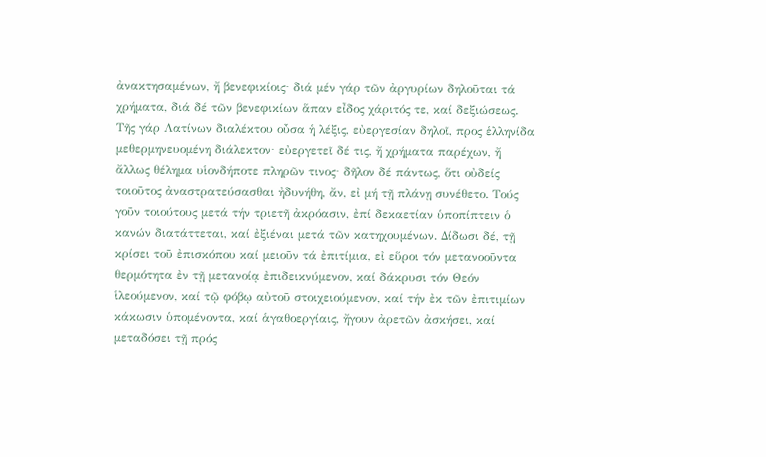ἀνακτησαμένων, ἤ βενεφικίοις∙ διά μέν γάρ τῶν ἀργυρίων δηλοῦται τά χρήματα, διά δέ τῶν βενεφικίων ἅπαν εἶδος χάριτός τε, καί δεξιώσεως. Τῆς γάρ Λατίνων διαλέκτου οὖσα ἡ λέξις, εὐεργεσίαν δηλοῖ, προς ἑλληνίδα μεθερμηνευομένη διάλεκτον∙ εὐεργετεῖ δέ τις, ἤ χρήματα παρέχων, ἤ ἄλλως θέλημα υἱονδήποτε πληρῶν τινος∙ δῆλον δέ πάντως, ὅτι οὐδείς τοιοῦτος ἀναστρατεύσασθαι ἠδυνήθη, ἄν, εἰ μή τῇ πλάνῃ συνέθετο. Τούς γοῦν τοιούτους μετά τήν τριετῆ ἀκρόασιν, ἐπί δεκαετίαν ὑποπίπτειν ὁ κανών διατάττεται, καί ἐξιέναι μετά τῶν κατηχουμένων. Δίδωσι δέ, τῇ κρίσει τοῦ ἐπισκόπου καί μειοῦν τά ἐπιτίμια, εἰ εὕροι τόν μετανοοῦντα θερμότητα ἐν τῇ μετανοίᾳ ἐπιδεικνύμενον, καί δάκρυσι τόν Θεόν ἱλεούμενον, καί τῷ φόβῳ αὐτοῦ στοιχειούμενον, καί τήν ἐκ τῶν ἐπιτιμίων κάκωσιν ὑπομένοντα, καί ἁγαθοεργίαις, ἤγουν ἀρετῶν ἀσκήσει, καί μεταδόσει τῇ πρός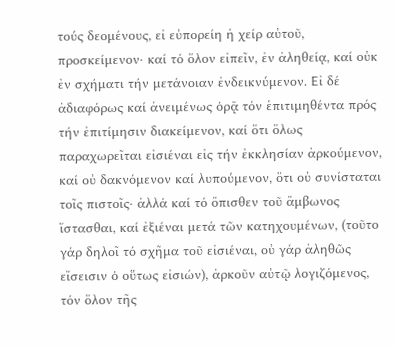τούς δεομένους, εἰ εὐπορείη ἡ χείρ αὐτοῦ, προσκείμενον∙ καί τό ὅλον εἰπεῖν, ἐν ἀληθείᾳ, καί οὐκ ἐν σχήματι τήν μετάνοιαν ἐνδεικνύμενον. Εἰ δέ ἀδιαφόρως καί ἀνειμένως ὁρᾷ τόν ἑπιτιμηθέντα πρός τήν ἐπιτίμησιν διακείμενον, καί ὅτι ὅλως παραχωρεῖται εἰσιέναι εἰς τήν ἐκκλησίαν ἀρκούμενον, καί οὐ δακνόμενον καί λυπούμενον, ὅτι οὐ συνίσταται τοῖς πιστοῖς∙ ἀλλά καί τό ὄπισθεν τοῦ ἄμβωνος ἵστασθαι, καί ἐξιέναι μετά τῶν κατηχουμένων, (τοῦτο γάρ δηλοῖ τό σχῆμα τοῦ εἰσιέναι, οὐ γάρ ἀληθῶς εἴσεισιν ὁ οὕτως εἰσιών), ἀρκοῦν αὐτῷ λογιζόμενος, τόν ὅλον τῆς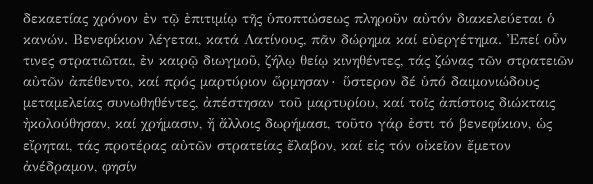δεκαετίας χρόνον ἐν τῷ ἐπιτιμίῳ τῆς ὑποπτώσεως πληροῦν αὐτόν διακελεύεται ὁ κανών. Βενεφίκιον λέγεται, κατά Λατίνους, πᾶν δώρημα καί εὐεργέτημα. Ἐπεί οὖν τινες στρατιῶται, ἐν καιρῷ διωγμοῦ, ζήλῳ θείῳ κινηθέντες, τάς ζώνας τῶν στρατειῶν αὐτῶν ἀπέθεντο, καί πρός μαρτύριον ὥρμησαν∙ ὕστερον δέ ὑπό δαιμονιώδους μεταμελείας συνωθηθέντες, ἀπέστησαν τοῦ μαρτυρίου, καί τοῖς ἀπίστοις διώκταις ἠκολούθησαν, καί χρήμασιν, ἤ ἄλλοις δωρήμασι, τοῦτο γάρ ἐστι τό βενεφίκιον, ὡς εἴρηται, τάς προτέρας αὐτῶν στρατείας ἔλαβον, καί εἰς τόν οἰκεῖον ἔμετον ἀνέδραμον, φησίν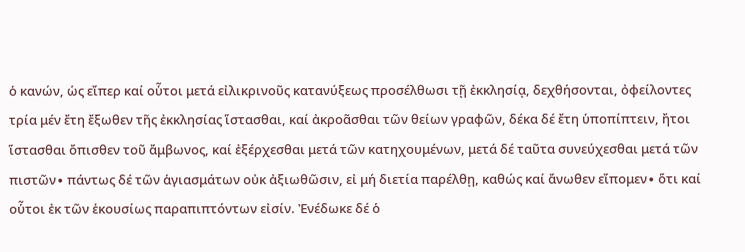ὁ κανών, ὡς εἴπερ καί οὗτοι μετά εἰλικρινοῦς κατανύξεως προσέλθωσι τῇ ἐκκλησίᾳ, δεχθήσονται, ὀφείλοντες τρία μέν ἔτη ἔξωθεν τῆς ἐκκλησίας ἵστασθαι, καί ἀκροᾶσθαι τῶν θείων γραφῶν, δέκα δέ ἔτη ὑποπίπτειν, ἤτοι ἵστασθαι ὄπισθεν τοῦ ἄμβωνος, καί ἐξέρχεσθαι μετά τῶν κατηχουμένων, μετά δέ ταῦτα συνεύχεσθαι μετά τῶν πιστῶν∙ πάντως δέ τῶν ἁγιασμάτων οὐκ ἀξιωθῶσιν, εἰ μή διετία παρέλθῃ, καθώς καί ἄνωθεν εἴπομεν∙ ὅτι καί οὗτοι ἐκ τῶν ἑκουσίως παραπιπτόντων εἰσίν. Ἐνέδωκε δέ ὁ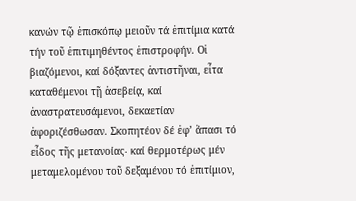κανών τῷ ἑπισκόπῳ μειοῦν τά ἐπιτίμια κατά τήν τοῦ ἐπιτιμηθέντος ἐπιστροφήν. Οἱ βιαζόμενοι, καί δόξαντες ἀντιστῆναι, εἶτα καταθέμενοι τῇ ἀσεβείᾳ, καί ἀναστρατευσάμενοι, δεκαετίαν ἀφοριζέσθωσαν. Σκοπητέον δέ ἐφ’ ἅπασι τό εἶδος τῆς μετανοίας∙ καί θερμοτέρως μέν μεταμελομένου τοῦ δεξαμένου τό ἐπιτίμιον,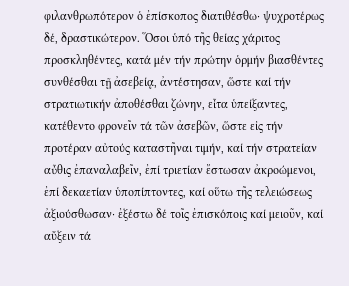φιλανθρωπότερον ὁ ἐπίσκοπος διατιθέσθω∙ ψυχροτέρως δέ, δραστικώτερον. Ὅσοι ὑπό τῆς θείας χάριτος προσκληθέντες, κατά μέν τήν πρώτην ὁρμήν βιασθέντες συνθέσθαι τῇ ἀσεβείᾳ, ἀντέστησαν, ὥστε καί τήν στρατιωτικήν ἀποθέσθαι ζώνην, εἶτα ὑπείξαντες, κατέθεντο φρονεῖν τά τῶν ἀσεβῶν, ὥστε εἰς τήν προτέραν αὐτούς καταστῆναι τιμήν, καί τήν στρατείαν αὖθις ἐπαναλαβεῖν, ἐπί τριετίαν ἔστωσαν ἀκροώμενοι, ἐπί δεκαετίαν ὑποπίπτοντες, καί οὕτω τῆς τελειώσεως ἀξιούσθωσαν∙ ἐξέστω δέ τοῖς ἐπισκόποις καί μειοῦν, καί αὔξειν τά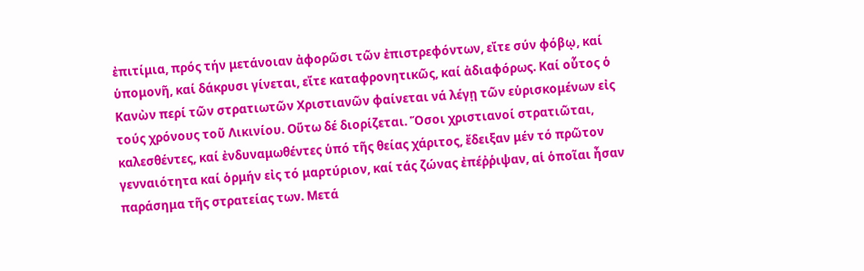ἐπιτίμια, πρός τήν μετάνοιαν ἀφορῶσι τῶν ἐπιστρεφόντων, εἴτε σύν φόβῳ, καί ὑπομονῆ, καί δάκρυσι γίνεται, εἴτε καταφρονητικῶς, καί ἀδιαφόρως. Καί οὗτος ὁ Κανὼν περί τῶν στρατιωτῶν Χριστιανῶν φαίνεται νά λέγῃ τῶν εὑρισκομένων εἰς τούς χρόνους τοῦ Λικινίου. Οὕτω δέ διορίζεται. Ὅσοι χριστιανοί στρατιῶται, καλεσθέντες, καί ἐνδυναμωθέντες ὑπό τῆς θείας χάριτος, ἔδειξαν μέν τό πρῶτον γενναιότητα καί ὁρμήν εἰς τό μαρτύριον, καί τάς ζώνας ἐπέῤῥιψαν, αἱ ὁποῖαι ἦσαν παράσημα τῆς στρατείας των. Μετά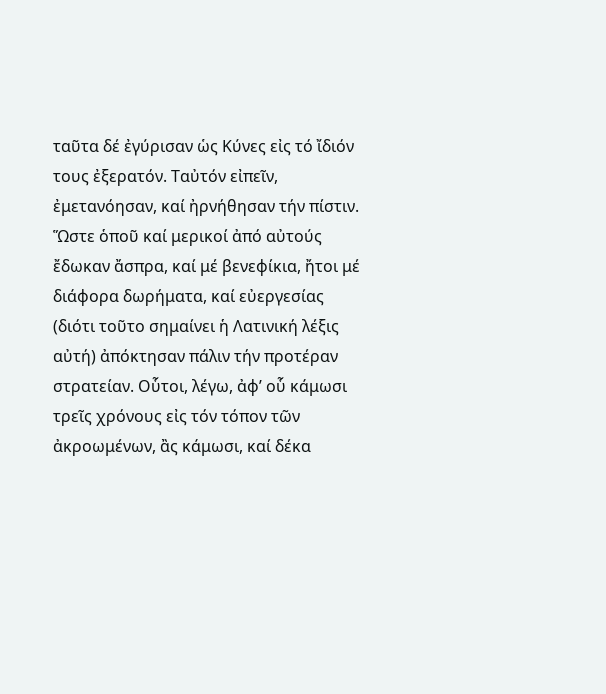ταῦτα δέ ἐγύρισαν ὡς Κύνες εἰς τό ἴδιόν τους ἐξερατόν. Ταὐτόν εἰπεῖν, ἐμετανόησαν, καί ἠρνήθησαν τήν πίστιν. Ὥστε ὁποῦ καί μερικοί ἀπό αὐτούς ἔδωκαν ἄσπρα, καί μέ βενεφίκια, ἤτοι μέ διάφορα δωρήματα, καί εὐεργεσίας (διότι τοῦτο σημαίνει ἡ Λατινική λέξις αὐτή) ἀπόκτησαν πάλιν τήν προτέραν στρατείαν. Οὗτοι, λέγω, ἀφ’ οὗ κάμωσι τρεῖς χρόνους εἰς τόν τόπον τῶν ἀκροωμένων, ἂς κάμωσι, καί δέκα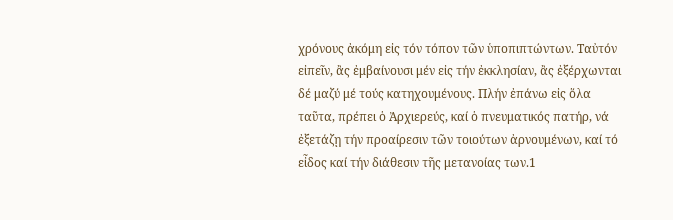χρόνους ἀκόμη εἰς τόν τόπον τῶν ὑποπιπτώντων. Ταὐτόν εἰπεῖν, ἂς ἐμβαίνουσι μέν εἰς τήν ἐκκλησίαν, ἂς ἐξέρχωνται δέ μαζύ μέ τούς κατηχουμένους. Πλήν ἐπάνω εἰς ὅλα ταῦτα, πρέπει ὁ Ἀρχιερεύς, καί ὁ πνευματικός πατήρ, νά ἐξετάζῃ τήν προαίρεσιν τῶν τοιούτων ἀρνουμένων, καί τό εἶδος καί τήν διάθεσιν τῆς μετανοίας των.1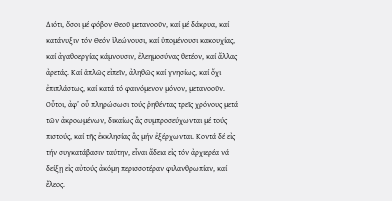Διότι, ὅσοι μέ φόβον Θεοῦ μετανοοῦν, καί μέ δάκρυα, καί κατάνυξιν τόν Θεόν ἱλεώνουσι, καί ὑπομένουσι κακουχίας, καί ἀγαθοεργίας κάμνουσιν, ἐλεημοσύνας θετέον, καί ἄλλας ἀρετάς. Καί ἁπλῶς εἰπεῖν, ἀληθῶς καί γνησίως, καί ὄχι ἐπιπλάστως, καί κατά τό φαινόμενον μόνον, μετανοοῦν. Οὗτοι, ἀφ’ οὗ πληρώσωσι τούς ῥηθέντας τρεῖς χρόνους μετά τῶν ἀκροωμένων, δικαίως ἂς συμπροσεύχωνται μέ τούς πιστούς, καί τῆς ἐκκλησίας ἂς μήν ἐξέρχωνται. Κοντά δέ εἰς τήν συγκατάβασιν ταύτην, εἶναι ἄδεια εἰς τόν ἀρχιερέα νά δείξῃ εἰς αὐτούς ἀκόμη περισσοτέραν φιλανθρωπίαν, καί ἔλεος.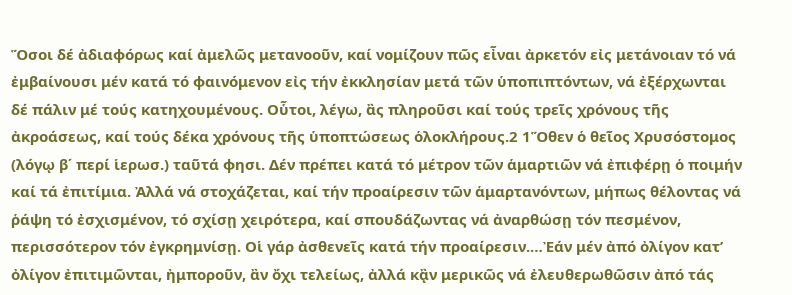Ὅσοι δέ ἀδιαφόρως καί ἀμελῶς μετανοοῦν, καί νομίζουν πῶς εἶναι ἀρκετόν εἰς μετάνοιαν τό νά ἐμβαίνουσι μέν κατά τό φαινόμενον εἰς τήν ἐκκλησίαν μετά τῶν ὑποπιπτόντων, νά ἐξέρχωνται δέ πάλιν μέ τούς κατηχουμένους. Οὗτοι, λέγω, ἂς πληροῦσι καί τούς τρεῖς χρόνους τῆς ἀκροάσεως, καί τούς δέκα χρόνους τῆς ὑποπτώσεως ὁλοκλήρους.2 1Ὅθεν ὁ θεῖος Χρυσόστομος (λόγῳ β΄ περί ἱερωσ.) ταῦτά φησι. Δέν πρέπει κατά τό μέτρον τῶν ἁμαρτιῶν νά ἐπιφέρῃ ὁ ποιμήν καί τά ἐπιτίμια. Ἀλλά νά στοχάζεται, καί τήν προαίρεσιν τῶν ἁμαρτανόντων, μήπως θέλοντας νά ῥάψη τό ἐσχισμένον, τό σχίσῃ χειρότερα, καί σπουδάζωντας νά ἀναρθώσῃ τόν πεσμένον, περισσότερον τόν ἐγκρημνίσῃ. Οἱ γάρ ἀσθενεῖς κατά τήν προαίρεσιν.…Ἐάν μέν ἀπό ὀλίγον κατ’ ὀλίγον ἐπιτιμῶνται, ἠμποροῦν, ἂν ὄχι τελείως, ἀλλά κᾂν μερικῶς νά ἐλευθερωθῶσιν ἀπό τάς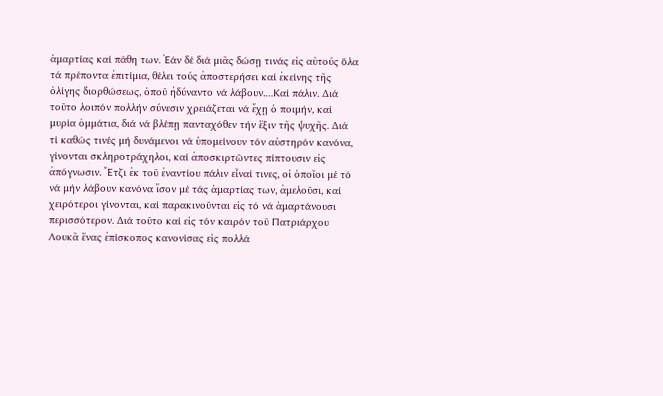ἁμαρτίας καί πάθη των. Ἐάν δέ διά μιᾶς δώσῃ τινάς εἰς αὐτούς ὅλα τά πρέποντα ἐπιτίμια, θέλει τούς ἀποστερήσει καί ἐκείνης τῆς ὀλίγης διορθώσεως, ὁποῦ ἠδύναντο νά λάβουν.…Καί πάλιν. Διά τοῦτο λοιπόν πολλήν σύνεσιν χρειάζεται νά ἔχῃ ὁ ποιμήν, καί μυρία ὀμμάτια, διά νά βλέπῃ πανταχόθεν τήν ἕξιν τῆς ψυχῆς. Διά τί καθώς τινές μή δυνάμενοι νά ὑπομείνουν τόν αὐστηρόν κανόνα, γίνονται σκληροτράχηλοι, καί ἀποσκιρτῶντες πίπτουσιν εἰς ἀπόγνωσιν. Ἔτζι ἐκ τοῦ ἐναντίου πάλιν εἶναί τινες, οἱ ὁποῖοι μέ τό νά μήν λάβουν κανόνα ἴσον μέ τάς ἁμαρτίας των, ἀμελοῦσι, καί χειρότεροι γίνονται, καί παρακινοῦνται εἰς τό νά ἁμαρτάνουσι περισσότερον. Διά τοῦτο καί εἰς τόν καιρόν τοῦ Πατριάρχου Λουκᾶ ἕνας ἐπίσκοπος κανονίσας εἰς πολλά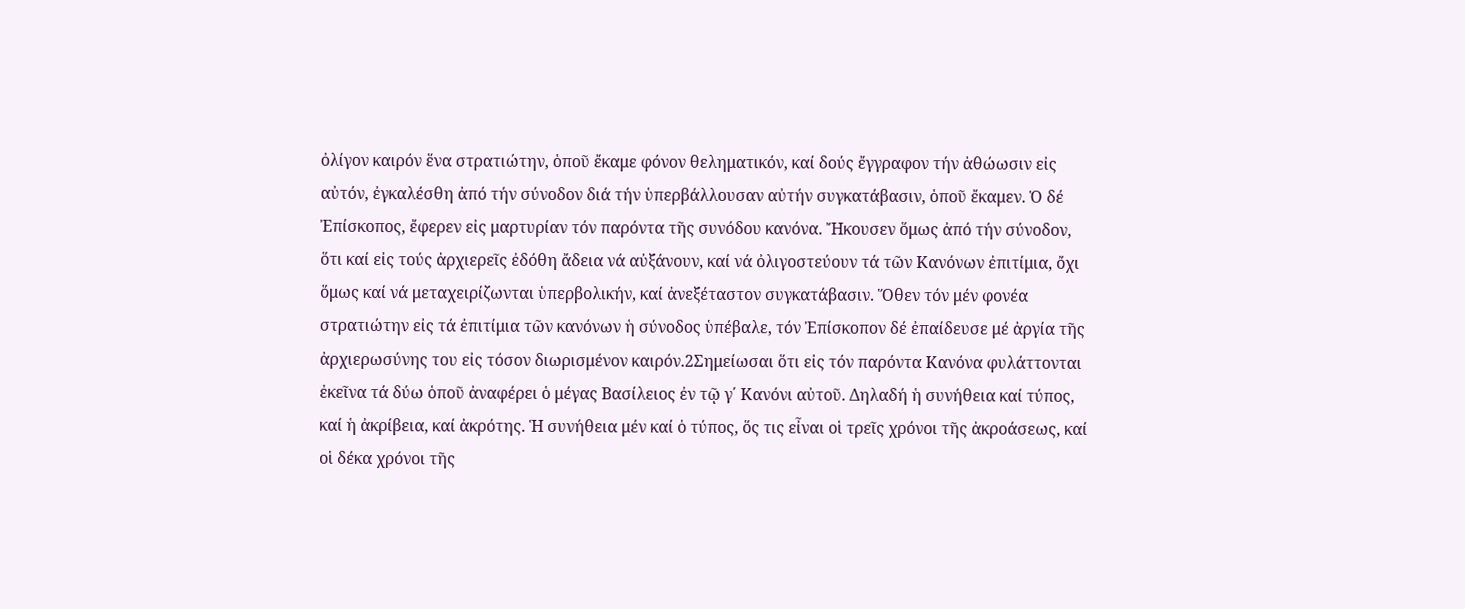ὀλίγον καιρόν ἕνα στρατιώτην, ὁποῦ ἔκαμε φόνον θεληματικόν, καί δούς ἔγγραφον τήν ἀθώωσιν εἰς αὐτόν, ἐγκαλέσθη ἀπό τήν σύνοδον διά τήν ὑπερβάλλουσαν αὐτήν συγκατάβασιν, ὁποῦ ἔκαμεν. Ὁ δέ Ἐπίσκοπος, ἔφερεν εἰς μαρτυρίαν τόν παρόντα τῆς συνόδου κανόνα. Ἤκουσεν ὅμως ἀπό τήν σύνοδον, ὅτι καί εἰς τούς ἀρχιερεῖς ἐδόθη ἄδεια νά αὐξάνουν, καί νά ὀλιγοστεύουν τά τῶν Κανόνων ἐπιτίμια, ὄχι ὅμως καί νά μεταχειρίζωνται ὑπερβολικήν, καί ἀνεξέταστον συγκατάβασιν. Ὅθεν τόν μέν φονέα στρατιώτην εἰς τά ἐπιτίμια τῶν κανόνων ἡ σύνοδος ὑπέβαλε, τόν Ἐπίσκοπον δέ ἐπαίδευσε μέ ἀργία τῆς ἀρχιερωσύνης του εἰς τόσον διωρισμένον καιρόν.2Σημείωσαι ὅτι εἰς τόν παρόντα Κανόνα φυλάττονται ἐκεῖνα τά δύω ὁποῦ ἀναφέρει ὁ μέγας Βασίλειος ἐν τῷ γ΄ Κανόνι αὐτοῦ. Δηλαδή ἡ συνήθεια καί τύπος, καί ἡ ἀκρίβεια, καί ἀκρότης. Ἡ συνήθεια μέν καί ὁ τύπος, ὅς τις εἶναι οἱ τρεῖς χρόνοι τῆς ἀκροάσεως, καί οἱ δέκα χρόνοι τῆς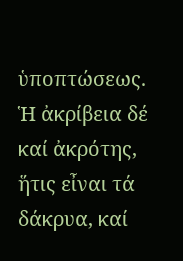ὑποπτώσεως. Ἡ ἀκρίβεια δέ καί ἀκρότης, ἥτις εἶναι τά δάκρυα, καί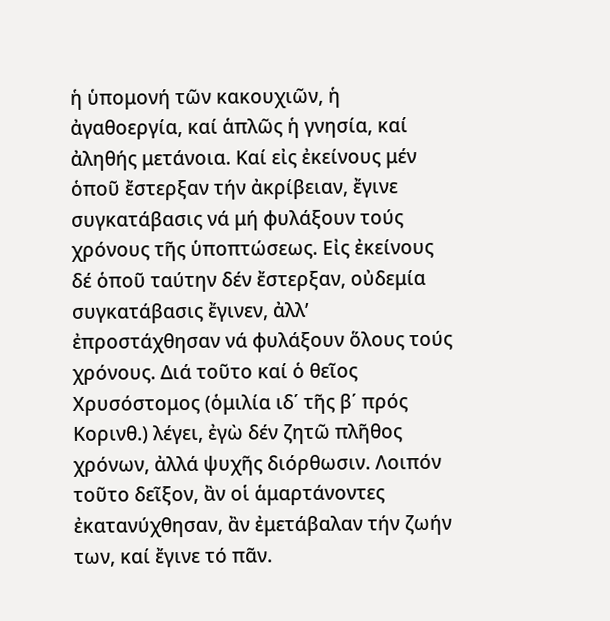ἡ ὑπομονή τῶν κακουχιῶν, ἡ ἀγαθοεργία, καί ἁπλῶς ἡ γνησία, καί ἀληθής μετάνοια. Καί εἰς ἐκείνους μέν ὁποῦ ἔστερξαν τήν ἀκρίβειαν, ἔγινε συγκατάβασις νά μή φυλάξουν τούς χρόνους τῆς ὑποπτώσεως. Εἰς ἐκείνους δέ ὁποῦ ταύτην δέν ἔστερξαν, οὐδεμία συγκατάβασις ἔγινεν, ἀλλ’ ἐπροστάχθησαν νά φυλάξουν ὅλους τούς χρόνους. Διά τοῦτο καί ὁ θεῖος Χρυσόστομος (ὁμιλία ιδ΄ τῆς β΄ πρός Κορινθ.) λέγει, ἐγὼ δέν ζητῶ πλῆθος χρόνων, ἀλλά ψυχῆς διόρθωσιν. Λοιπόν τοῦτο δεῖξον, ἂν οἱ ἁμαρτάνοντες ἐκατανύχθησαν, ἂν ἐμετάβαλαν τήν ζωήν των, καί ἔγινε τό πᾶν.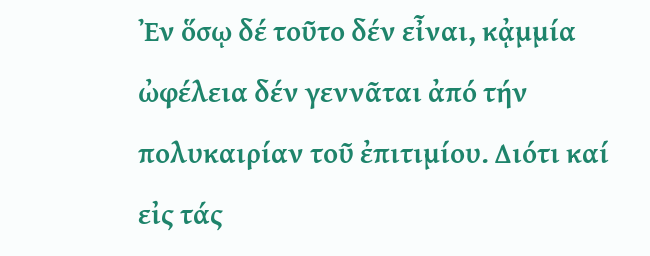Ἐν ὅσῳ δέ τοῦτο δέν εἶναι, κᾀμμία ὠφέλεια δέν γεννᾶται ἀπό τήν πολυκαιρίαν τοῦ ἐπιτιμίου. Διότι καί εἰς τάς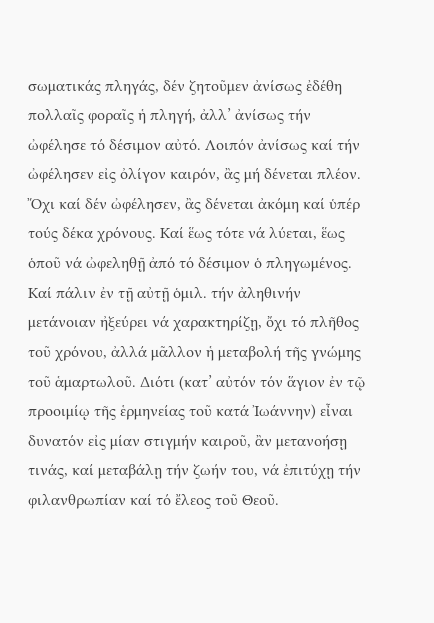σωματικάς πληγάς, δέν ζητοῦμεν ἀνίσως ἐδέθη πολλαῖς φοραῖς ἡ πληγή, ἀλλ’ ἀνίσως τήν ὠφέλησε τό δέσιμον αὐτό. Λοιπόν ἀνίσως καί τήν ὠφέλησεν εἰς ὀλίγον καιρόν, ἂς μή δένεται πλέον. Ὄχι καί δέν ὠφέλησεν, ἂς δένεται ἀκόμη καί ὑπέρ τούς δέκα χρόνους. Καί ἕως τότε νά λύεται, ἕως ὁποῦ νά ὠφεληθῇ ἀπό τό δέσιμον ὁ πληγωμένος. Καί πάλιν ἐν τῇ αὐτῇ ὁμιλ. τήν ἀληθινήν μετάνοιαν ἠξεύρει νά χαρακτηρίζῃ, ὄχι τό πλῆθος τοῦ χρόνου, ἀλλά μᾶλλον ἡ μεταβολή τῆς γνώμης τοῦ ἁμαρτωλοῦ. Διότι (κατ’ αὐτόν τόν ἅγιον ἐν τῷ προοιμίῳ τῆς ἑρμηνείας τοῦ κατά Ἰωάννην) εἶναι δυνατόν εἰς μίαν στιγμήν καιροῦ, ἂν μετανοήσῃ τινάς, καί μεταβάλῃ τήν ζωήν του, νά ἐπιτύχῃ τήν φιλανθρωπίαν καί τό ἔλεος τοῦ Θεοῦ.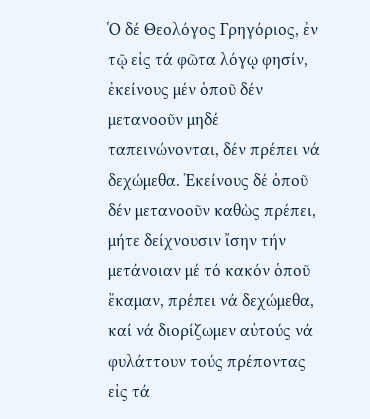Ὁ δέ Θεολόγος Γρηγόριος, ἐν τῷ εἰς τά φῶτα λόγῳ φησίν, ἐκείνους μέν ὁποῦ δέν μετανοοῦν μηδέ ταπεινώνονται, δέν πρέπει νά δεχώμεθα. Ἐκείνους δέ ὁποῦ δέν μετανοοῦν καθὼς πρέπει, μήτε δείχνουσιν ἴσην τήν μετάνοιαν μέ τό κακόν ὁποῦ ἔκαμαν, πρέπει νά δεχώμεθα, καί νά διορίζωμεν αὐτούς νά φυλάττουν τούς πρέποντας εἰς τά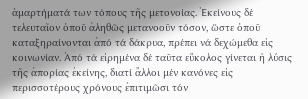ἁμαρτήματά των τόπους τῆς μετονοίας. Ἐκείνους δέ τελευταῖον ὁποῦ ἀληθῶς μετανοοῦν τόσον, ὥστε ὁποῦ καταξηραίνονται ἀπό τά δάκρυα, πρέπει νά δεχώμεθα εἰς κοινωνίαν. Ἀπό τά εἰρημένα δέ ταῦτα εὔκολος γίνεται ἡ λύσις τῆς ἀπορίας ἐκείνης, διατί ἄλλοι μέν κανόνες εἰς περισσοτέρους χρόνους ἐπιτιμῶσι τόν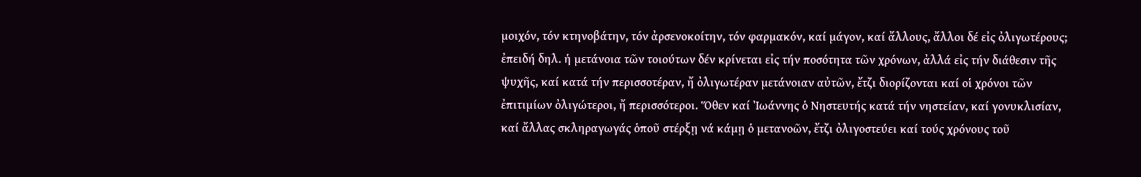μοιχόν, τόν κτηνοβάτην, τόν ἀρσενοκοίτην, τόν φαρμακόν, καί μάγον, καί ἄλλους, ἄλλοι δέ εἰς ὀλιγωτέρους; ἐπειδή δηλ. ἡ μετάνοια τῶν τοιούτων δέν κρίνεται εἰς τήν ποσότητα τῶν χρόνων, ἀλλά εἰς τήν διάθεσιν τῆς ψυχῆς, καί κατά τήν περισσοτέραν, ἤ ὀλιγωτέραν μετάνοιαν αὐτῶν, ἔτζι διορίζονται καί οἱ χρόνοι τῶν ἐπιτιμίων ὀλιγώτεροι, ἤ περισσότεροι. Ὅθεν καί Ἰωάννης ὁ Νηστευτής κατά τήν νηστείαν, καί γονυκλισίαν, καί ἄλλας σκληραγωγάς ὁποῦ στέρξῃ νά κάμῃ ὁ μετανοῶν, ἔτζι ὀλιγοστεύει καί τούς χρόνους τοῦ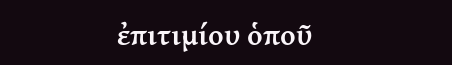ἐπιτιμίου ὁποῦ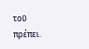τοῦ πρέπει.